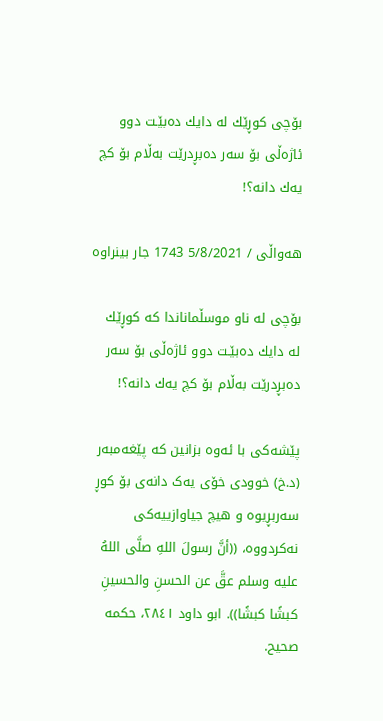بۆچی كوڕێك لە دایك دەبێـت دوو ئاژەڵی بۆ سەر دەبڕدرێت بەڵام بۆ كچ یەك دانە؟!

هەواڵی / 5/8/2021 1743 جار بینراوە

بۆچی لە ناو موسڵماناندا كە كوڕێك لە دایك دەبێـت دوو ئاژەڵی بۆ سەر دەبڕدرێت بەڵام بۆ كچ یەك دانە؟!

پێشەکی با ئەوە بزانین کە پێغەمبەر (د.خ) خوودی خۆی یەک دانەی بۆ کوڕ سەربڕیوە و هیچ جیاوازییەکی نەکردووە، ((أنَّ رسولَ اللهِ صلَّى اللهُ عليه وسلم عقَّ عن الحسنِ والحسينِ كبشًا كبشًا)). ابو داود ۲٨٤۱، حكمه صحیح.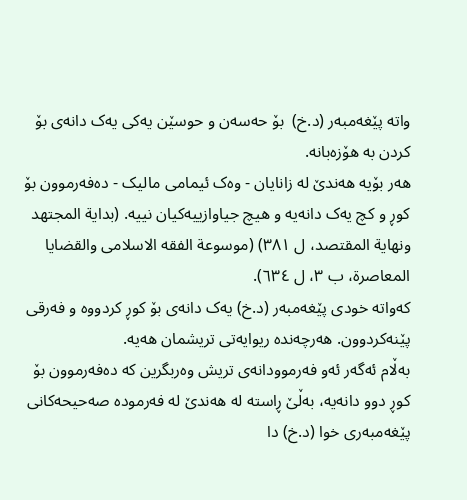واتە پێغەمبەر (د.خ)  بۆ حەسەن و حوسێن یەکی یەک دانەی بۆ کردن بە هۆزەبانە.
هەر بۆیە هەندێ لە زانایان - وەک ئیمامی مالیک - دەفەرموون بۆ کوڕ و کچ یەک دانەیە و هیچ جیاوازییەکیان نییە. (بداية المجتهد ونهاية المقتصد، ل ۳٨۱) (موسوعة الفقه الاسلامی والقضايا المعاصرة، ب ۳، ل ٦۳٤).
کەواتە خودی پێغەمبەر (د.خ) یەک دانەی بۆ کوڕ کردووە و فەرقی پێنەکردوون. هەرچەندە ریوایەتی تریشمان هەیه.
بەڵام ئەگەر ئەو فەرموودانەی تریش وەربگرین کە دەفەرموون بۆ کوڕ دوو دانەیە، بەڵێ ڕاستە لە هەندێ لە فەرمودە صەحیحەكانی پێغەمبەری خوا (د.خ) دا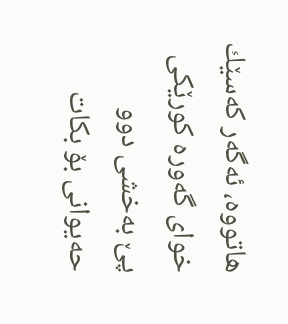هاتووە، ئەگەر كەسێك خوای گەورە كورێكی پێ بەخشی دوو حەیوانی بۆ بكات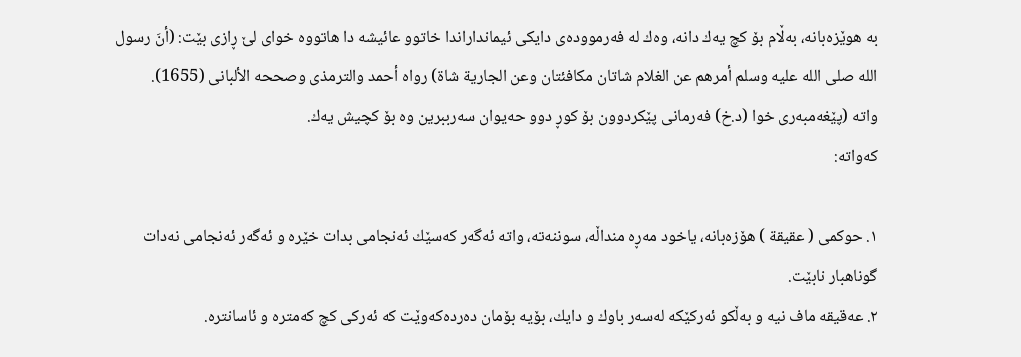بە هوێزەبانە، بەڵام بۆ كچ یەك دانە، وەك لە فەرموودەی دایكی ئیمانداراندا خاتوو عائیشە دا هاتووە خوای لێ ڕازی بێت: (أنَ رسول الله صلى الله عليه وسلم أمرهم عن الغلام شاتان مكافئتان وعن الجارية شاة) رواه أحمد والترمذى وصححه الألبانى (1655).
واتە (پێغەمبەری خوا (د.خ) فەرمانی پێكردوون بۆ كوڕ دوو حەیوان سەرببرین وە بۆ كچیش یەك.
کەواتە:

١. حوكمی ( عقيقة ) هۆزەبانە، یاخود مەڕە منداڵە، سوننەتە، واتە ئەگەر كەسێك ئەنجامی بدات خێرە و ئەگەر ئەنجامی نەدات گوناهبار نابێت.
٢. عەقیقە ماف نیە و بەڵكو ئەركێكە لەسەر باوك و دایك، بۆیە بۆمان دەردەكەوێت كە ئەركی كچ كەمترە و ئاسانترە.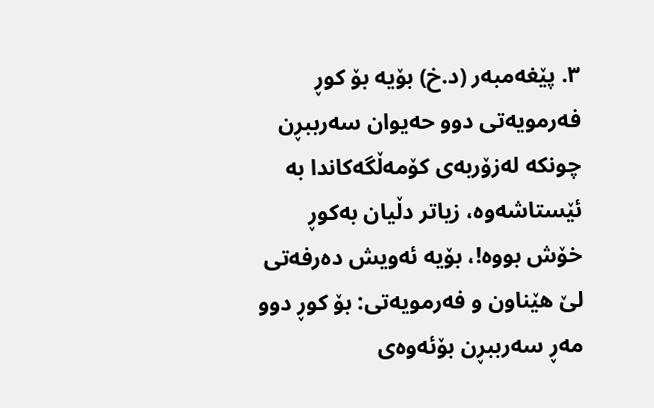٣. پێغەمبەر (د.خ) بۆیە بۆ كوڕ فەرمویەتی دوو حەیوان سەرببڕن  چونکە لەزۆربەی کۆمەڵگەکاندا بە ئێستاشەوە، زیاتر دڵیان بەكوڕ خۆش بووە!، بۆیە ئەویش دەرفەتی لێ هێناون و فەرمویەتی: بۆ كوڕ دوو مەڕ سەرببڕن بۆئەوەی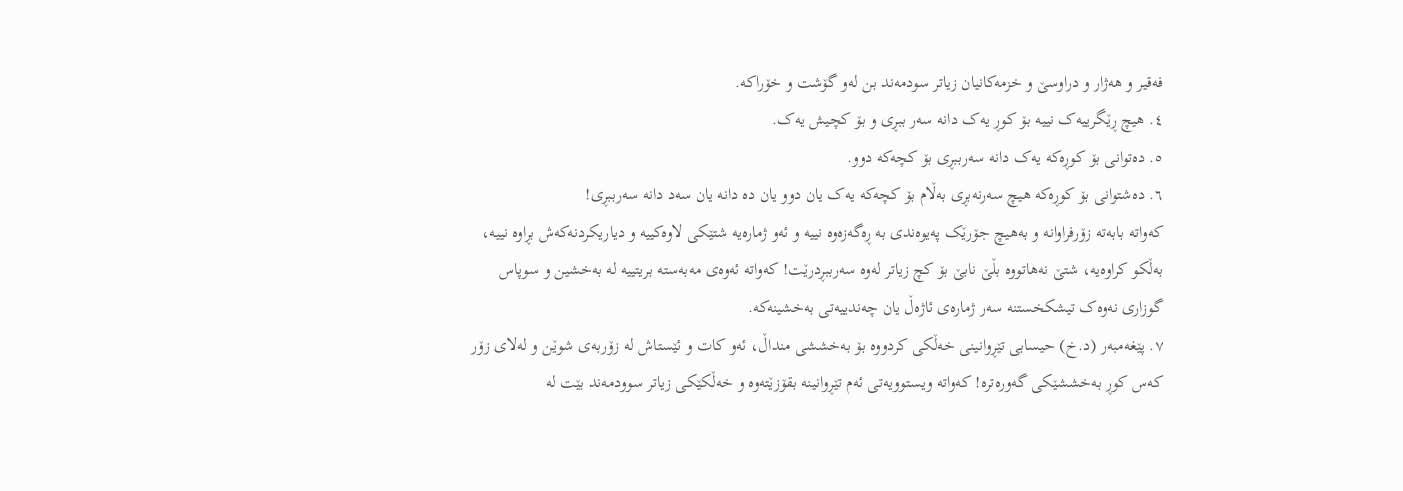فەقیر و هەژار و دراوسێ و خزمەكانیان زیاتر سودمەند بن لەو گۆشت و خۆراكە.
٤. هیچ ڕێگرییەک نییە بۆ کوڕ یەک دانە سەر ببڕی و بۆ کچیش یەک.
٥. دەتوانی بۆ کوڕەکە یەک دانە سەرببڕی بۆ کچەکە دوو.
٦. دەشتوانی بۆ کوڕەکە هیچ سەرنەبڕی بەڵام بۆ کچەکە یەک یان دوو یان دە دانە یان سەد دانە سەرببڕی!
کەواتە بابەتە زۆرفراوانە و بەهیچ جۆرێک پەیوەندی بە ڕەگەزەوە نییە و ئەو ژمارەیە شتێکی لاوەکییە و دیاریکردنەکەش بڕاوە نییە، بەڵکو کراوەیە، شتێ نەهاتووە بڵێ نابێ بۆ کچ زیاتر لەوە سەرببڕدرێت! کەواتە ئەوەی مەبەستە بریتییە لە بەخشین و سوپاس گوزاری نەوەک تیشکخستنە سەر ژمارەی ئاژەڵ یان چەندییەتی بەخشینەکە.
۷. پێغەمبەر (د.خ) حیسابی تێڕوانینی خەڵکی کردووە بۆ بەخششی منداڵ، ئەو کات و ئێستاش لە زۆربەی شوێن و لەلای زۆر کەس کوڕ بەخششێکی گەورەترە! کەواتە ویستوویەتی ئەم تێڕوانینە بقۆزێتەوە و خەڵکێکی زیاتر سوودمەند بێت لە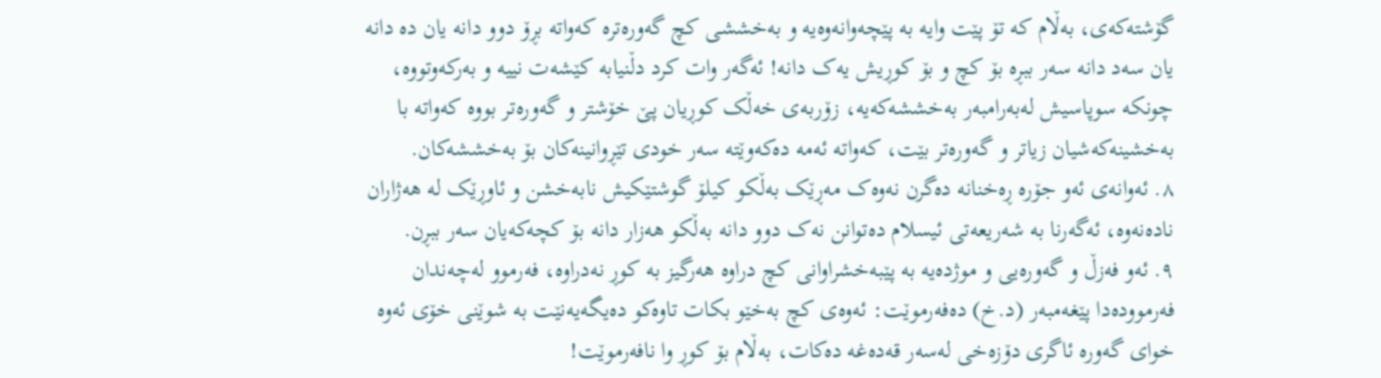گۆشتەکەی، بەڵام کە تۆ پێت وایە بە پێچەوانەوەیە و بەخششی کچ گەورەترە کەواتە بڕۆ دوو دانە یان دە دانە یان سەد دانە سەر ببڕە بۆ کچ و بۆ کوڕیش یەک دانە! ئەگەر وات کرد دڵنیابە کێشەت نییە و بەرکەوتووە، چونکە سوپاسیش لەبەرامبەر بەخششەکەیە، زۆربەی خەڵک کوڕیان پێ خۆشتر و گەورەتر بووە کەواتە با بەخشینەکەشیان زیاتر و گەورەتر بێت، کەواتە ئەمە دەکەوێتە سەر خودی تێڕوانینەکان بۆ بەخششەکان.
٨. ئەوانەی ئەو جۆرە ڕەخنانە دەگرن نەوەک مەڕێک بەڵکو کیلۆ گوشتێکیش نابەخشن و ئاوڕێک لە هەژاران نادەنەوە، ئەگەرنا بە شەریعەتی ئیسلام دەتوانن نەک دوو دانە بەڵکو هەزار دانە بۆ کچەکەیان سەر ببڕن.
۹. ئەو فەزڵ و گەورەیی و موژدەیە بە پێبەخشراوانی کچ دراوە هەرگیز بە کوڕ نەدراوە، فەرموو لەچەندان فەرموودەدا پێغەمبەر (د.خ) دەفەرموێت: ئەوەی کچ بەخێو بکات تاوەکو دەیگەیەنێت بە شوێنی خۆی ئەوە خوای گەورە ئاگری دۆزەخی لەسەر قەدەغە دەکات، بەڵام بۆ کوڕ وا نافەرموێت!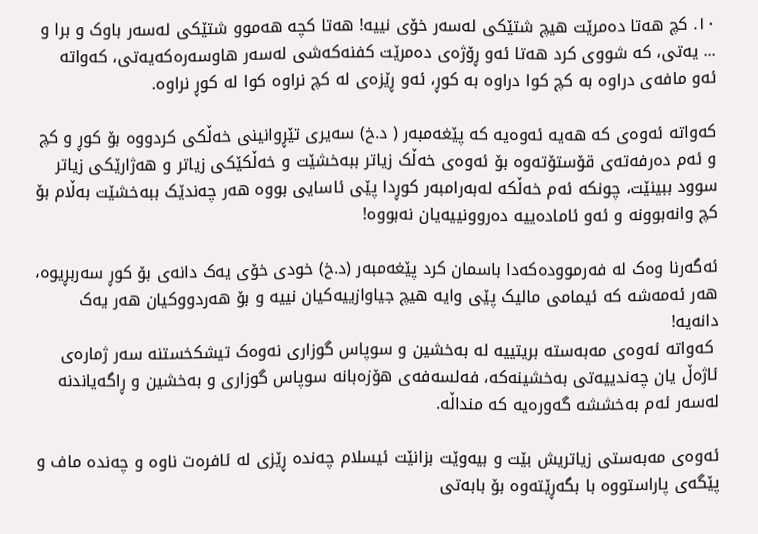۱۰. کچ هەتا دەمرێت هیچ شتێکی لەسەر خۆی نییە! هەتا کچە هەموو شتێکی لەسەر باوک و برا و ... یەتی، کە شووی کرد هەتا ئەو ڕۆژەی دەمرێت کفنەکەشی لەسەر هاوسەرەکەیەتی، کەواتە ئەو مافەی دراوە بە کچ کوا دراوە بە کوڕ، ئەو ڕێزەی لە کچ نراوە کوا لە کوڕ نراوە.

کەواتە ئەوەی کە هەیە ئەوەیە کە پێغەمبەر ( د.خ) سەیری تێڕوانینی خەڵکی کردووە بۆ کوڕ و کچ و ئەم دەرفەتەی قۆستۆتەوە بۆ ئەوەی خەڵک زیاتر ببەخشێت و خەڵکێکی زیاتر و هەژارێکی زیاتر سوود ببینێت، چونکە ئەم خەڵکە لەبەرامبەر کوڕدا پێی ئاسایی بووە هەر چەندێک ببەخشێت بەڵام بۆ کچ وانەبوونە و ئەو ئامادەییە دەروونییەیان نەبووە!

ئەگەرنا وەک لە فەرموودەکەدا باسمان کرد پێغەمبەر (د.خ) خودی خۆی یەک دانەی بۆ کوڕ سەربڕیوە، هەر ئەمەشە کە ئیمامی مالیک پێی وایە هیچ جیاوازییەکیان نییە و بۆ هەردووکیان هەر یەک دانەیە!
 کەواتە ئەوەی مەبەستە بریتییە لە بەخشین و سوپاس گوزاری نەوەک تیشکخستنە سەر ژمارەی ئاژەڵ یان چەندییەتی بەخشینەکە، فەلسەفەی هۆزەبانە سوپاس گوزاری و بەخشین و ڕاگەیاندنە لەسەر ئەم بەخششە گەورەیە کە منداڵە.

ئەوەی مەبەستی زیاتریش بێت و بیەوێت بزانێت ئیسلام چەندە ڕێزی لە ئافرەت ناوە و چەندە ماف و پێگەی پاراستووە با بگەڕێتەوە بۆ بابەتی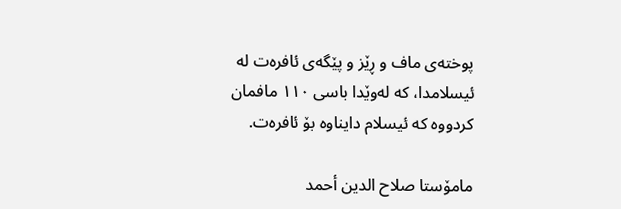پوختەی ماف و ڕێز و پێگەی ئافرەت لە ئیسلامدا، کە لەوێدا باسی ۱۱۰ مافمان کردووە کە ئیسلام دایناوە بۆ ئافرەت.

مامۆستا صلاح الدين أحمد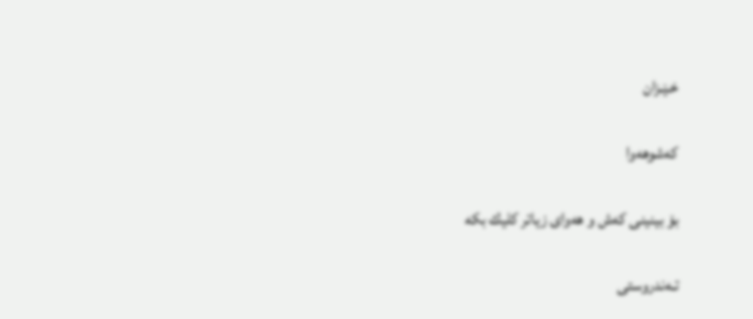خـێـزان

کەشوهەوا

بۆ بینینی كه‌ش و هه‌وای زیاتر كلیك بكه‌

تـه‌ندروستی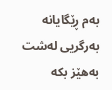به‌م ڕێگایانه‌ به‌رگریی‌ له‌شت به‌هێز بكه‌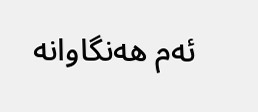ئه‌م هه‌نگاوانه‌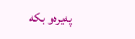په‌یره‌و بكه‌